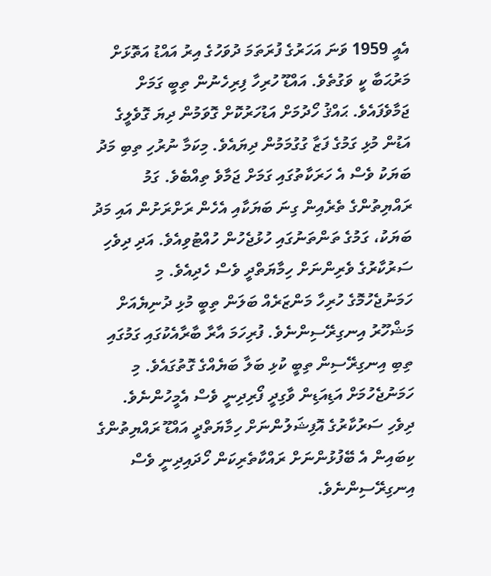އެއީ 1959 ވަނަ އަހަރުގެ ފުރަތަމަ ދުވަހުގެ އިރު އައްޑު އަތޮޅަށް މަރުޙަބާ ކީ ވަގުތެވެ. އައްޑޫ ހުރިހާ ފިރިހެނުން ތިބީ ގަމަށް ޖަމާވެފައެވެ. ޙައްޤު ހޯދުމަށް އަޑުހަރުކޮށް ގޮވަމުން ދިޔަ ގޮވެލީގެ އަޑުން މުޅި ގަމުގެ ފަޒާ ގުގުމަމުން ދިޔައެވެ. މިކަމާ ނުރުހި ތިބި މަދު ބަޔަކު ވެސް އެ ހަރަކާތުގައި ގަމަށް ޖަމާވެ ތިއްބެވެ. ގަމު ރައްޔިތުންގެ ތެރެއިން ގިނަ ބަޔަކާއި އެހެން ރަށްރަށުން އައި މަދު ބަޔަކު، ގަމުގެ ތަންތަނުގައި ހުޅުޖެހުން ހުއްޓުވިއެވެ. އަދި ދިވެހި ސަރުކާރުގެ ވެރިންނަށް ހިމާޔަތްދީ ވެސް ހެދިއެވެ. މި ހަމަނުޖެހުމޮގެ ހުރިހާ މަންޒަރެއް ބަލަން ތިބީ މުޅި ދުނިޔެއަށް މަޝްހޫރު އިނގިރޭސިންނެވެ. ފުރިހަމަ އާރާ ބާރާއެކުގައި ގަމުގައި ތިބި އިނގިރޭސިން ތިބީ ކުޅި ބަލާ ބަޔެއްގެ ގޮތުގައެވެ. މި ހަމަނުޖެހުމަށް އަޑިއަޑިން ވާގިދީ ފޯރިދިނީ ވެސް އެމީހުންނެވެ. ދިވެހި ސަރުކާރުގެ އޮފިޝަލުންނަށް ހިމާޔަތްދީ އައްޑޫ ރައްޔިތުންގެ ކިބައިން އެ ބޭފުޅުންނަށް ރައްކާތެރިކަން ހޯދައިދިނީ ވެސް އިނގިރޭސިންނެވެ.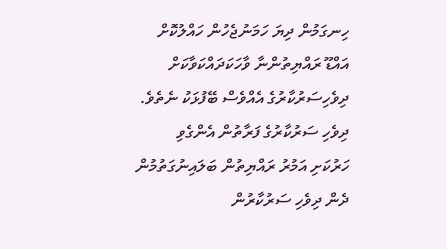ހިނގަމުން ދިޔަ ހަމަނުޖެހުން ހައްލުކޮށް އައްޑޫ ރައްޔިތުންނާ ވާހަކަދައްކަވާކަށް ދިވެހިސަރުކާރުގެ އެއްވެސް ބޭފުޅަކު ނެތެވެ. ދިވެހި ސަރުކާރުގެ ފަރާތުން އެންގެވި ހަރުކަށި އަމުރު ރައްޔިތުން ބަލައިނުގަތުމުން ދެން ދިވެހި ސަރުކާރުން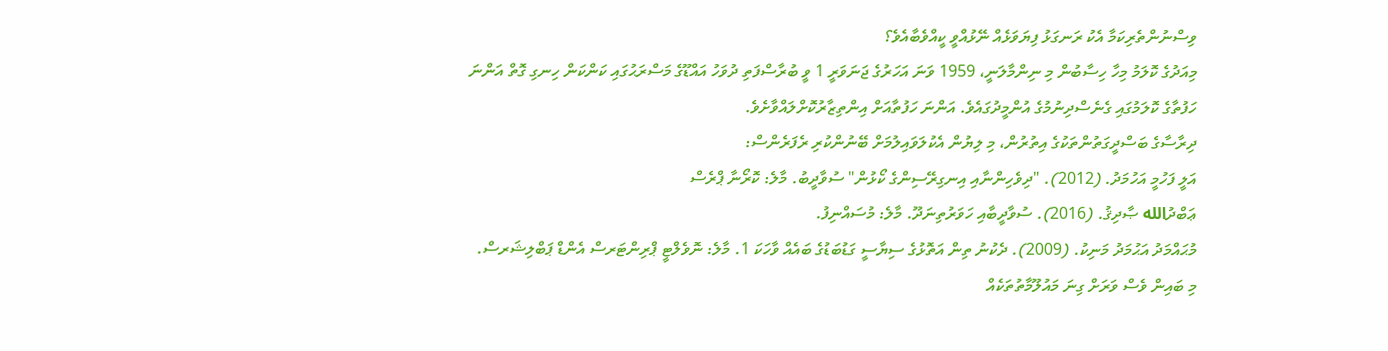ވިސްނުންތެރިކަމާ އެކު ރަނގަޅު ފިޔަވަޅެއް ނޭޅުއްވީ ކީއްވެބާއެވެ؟
މިއަދުގެ ކޮލަމު މިހާ ހިސާބުން މި ނިންމާލަނީ، 1959 ވަނަ އަހަރުގެ ޖަނަވަރީ 1 ވީ ބުރާސްފަތި ދުވަހު އައްޑޫގެ މަސްރަޙުގައި ކަންކަން ހިނގި ގޮތް އަންނަ ހަފުތާގެ ކޮލަމުގައި ގެނެސްދިނުމުގެ އުންމީދުގައެވެ. އަންނަ ހަފުތާއަށް އިންތިޒާރުކޮށްލައްވާށެވެ.
ދިރާސާގެ ބަސްދީގަތުންތަކުގެ އިތުރުން، މި ލިޔުން އެކުލަވައިލުމަށް ބޭނުންކުރި ރެފަރެންސް:
އަލީ ފަހުމީ އަހުމަދު. (2012). "ދިވެހިންނާއި އިނގިރޭސިންގެ ކޯޅުން" ސުވާދީބު. މާލެ: ކޮރޯނާ ޕްރެސް
ޢަބްދުالله ޞާދިޤު. (2016). ސުވާދީބާއި ހަވަރުތިނަދޫ. މާލެ: މުސައްނިފު.
މުޙައްމަދު އަޙުމަދު މަނިކު. (2009). ދެކުނު ތިން އަތޮޅުގެ ސިޔާސީ ގަޑުބަޑުގެ ބައެއް ވާހަކަ 1. މާލެ: ނޮވެލްޓީ ޕްރިންޓަރސް އެންޑް ޕަބްލިޝަރސް.
މި ބައިން ވެސް ވަރަށް ގިނަ މައުލޫމާތުތަކެއް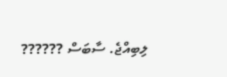ލިބިއްޖެ. ސާބަސް ??????